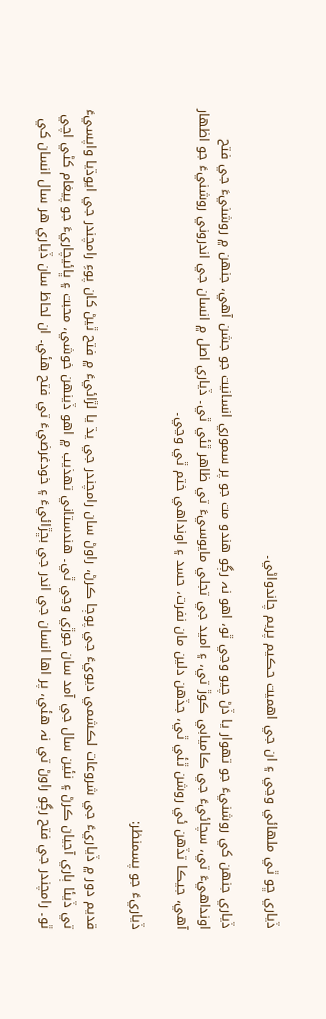ڏياري ڇو ٿي ملهائي وڃي ۽ ان جي اهميت حڪيم پريم چاندواڻي۔

ڏياري جنهن کي روشنيءَ جو تهوار يا ڏڻ چيو وڃي ٿو، اهو نہ رڳو هندو مت جو پر سموري انسانيت جو جشن آهي، جنهن ۾ روشنيءَ جي فتح اونداهيءَ تي، سچائيءَ جي ڪاميابي ڪوڙ تي، ۽ اميد جي تجلي مايوسيءَ تي ظاهر ٿئي ٿي۔ ڏياري اصل ۾ انسان جي اندروني روشنيءَ جو اظهار آهي، جيڪا تڏهن ئي روشن ٿئي ٿي، جڏهن دلين مان نفرت، حسد ۽ اونداهي ختم ٿي وڃي۔

ڏياريءَ جو پسمنظر:

قديم دور ۾ ڏياريءَ جي شروعات لڪشمي ديويءَ جي پوڄا ڪرڻ، راوڻ سان رامچندر جي يڌ يا لڙائيءَ ۾ فتح ٿيڻ کان پوءِ رامچندر جي ايوڌيا واپسيءَ تي ڏيئا ٻاري آجيان ڪرڻ ۽ نئين سال جي آمد سان جوڙي وڃي ٿي۔ هندستاني تهذيب ۾ اهو ڏينهن خوشي، محبت ۽ ڀائيچاريءَ جو پيغام کڻي اچي ٿو۔ رامچندر جي فتح رڳو راوڻ تي نہ هئي، پر اها انسان جي اندر جي بڇڙائيءَ ۽ خودغرضيءَ تي فتح هئي۔ ان لحاظ سان ڏياري هر سال انسان کي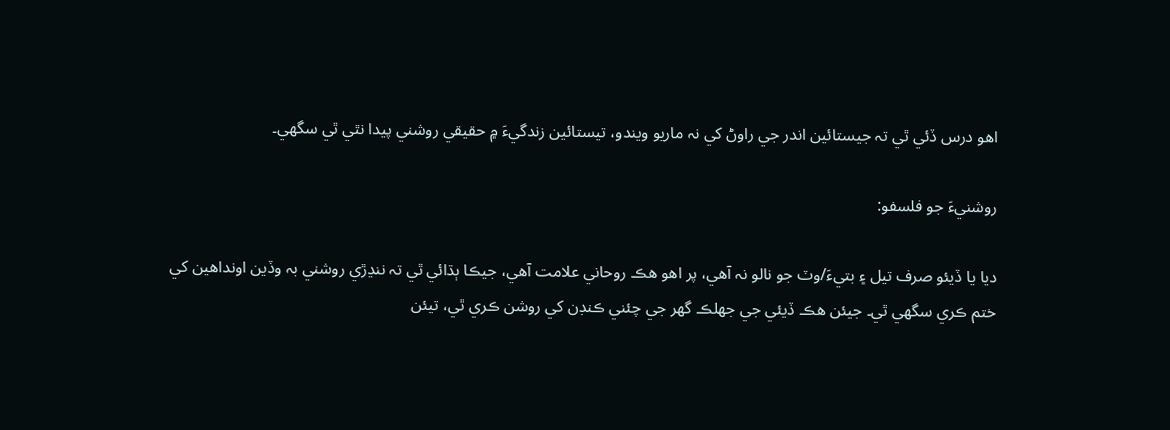اهو درس ڏئي ٿي تہ جيستائين اندر جي راوڻ کي نہ ماريو ويندو، تيستائين زندگيءَ ۾ حقيقي روشني پيدا نٿي ٿي سگهي۔

روشنيءَ جو فلسفو:

ديا يا ڏيئو صرف تيل ۽ بتيءَ/وٽ جو نالو نہ آهي، پر اهو هڪ روحاني علامت آهي، جيڪا ٻڌائي ٿي تہ ننڍڙي روشني بہ وڏين اونداهين کي ختم ڪري سگهي ٿي۔ جيئن هڪ ڏيئي جي جهلڪ گهر جي چئني ڪنڊن کي روشن ڪري ٿي، تيئن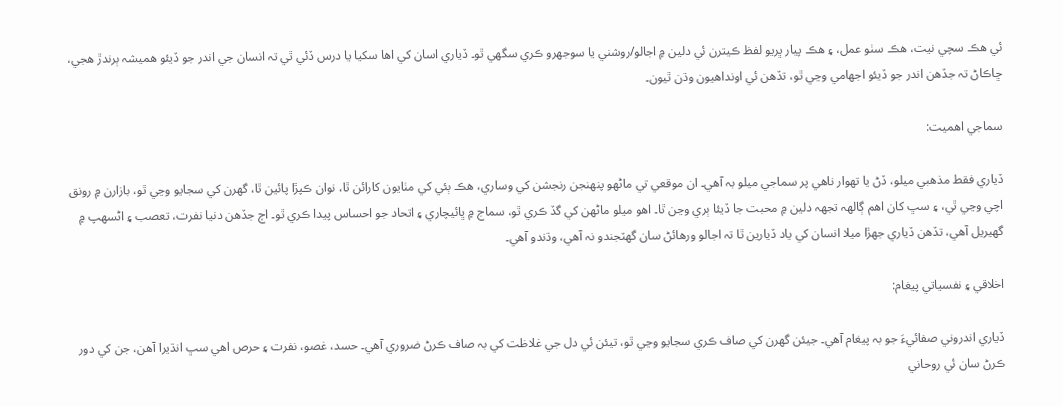ئي هڪ سچي نيت، هڪ سٺو عمل، ۽ هڪ پيار ڀريو لفظ ڪيترن ئي دلين ۾ اجالو/روشني يا سوجهرو ڪري سگهي ٿو۔ ڏياري اسان کي اها سکيا يا درس ڏئي ٿي تہ انسان جي اندر جو ڏيئو هميشہ ٻرندڙ هجي، ڇاڪاڻ تہ جڏهن اندر جو ڏيئو اجهامي وڃي ٿو، تڏهن ئي اونداهيون وڌن ٿيون۔

سماجي اهميت:

ڏياري فقط مذهبي ميلو، ڏڻ يا تهوار ناهي پر سماجي ميلو بہ آهي۔ ان موقعي تي ماڻهو پنهنجن رنجشن کي وساري، هڪ ٻئي کي مٺايون کارائن ٿا، نوان ڪپڙا پائين ٿا، گهرن کي سجايو وڃي ٿو، بازارن ۾ رونق اچي وڃي ٿي، ۽ سڀ کان اهم ڳالهہ تجهہ دلين ۾ محبت جا ڏيئا ٻري وڃن ٿا۔ اهو ميلو ماڻهن کي گڏ ڪري ٿو، سماج ۾ ڀائيچاري ۽ اتحاد جو احساس پيدا ڪري ٿو۔ اڄ جڏهن دنيا نفرت، تعصب ۽ اڻسهپ ۾ گهيريل آهي، تڏهن ڏياري جهڙا ميلا انسان کي ياد ڏيارين ٿا تہ اجالو ورهائڻ سان گهٽجندو نہ آهي، وڌندو آهي۔

اخلاقي ۽ نفسياتي پيغام:

ڏياري اندروني صفائيءَ جو بہ پيغام آهي۔ جيئن گهرن کي صاف ڪري سجايو وڃي ٿو، تيئن ئي دل جي غلاظت کي بہ صاف ڪرڻ ضروري آهي۔ حسد، غصو، نفرت ۽ حرص اهي سڀ انڌيرا آهن، جن کي دور ڪرڻ سان ئي روحاني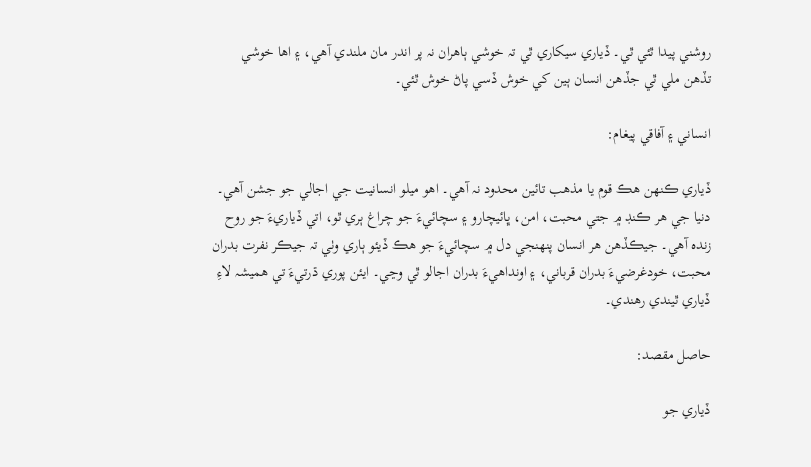روشني پيدا ٿئي ٿي۔ ڏياري سيکاري ٿي تہ خوشي ٻاهران نہ پر اندر مان ملندي آهي، ۽ اها خوشي تڏهن ملي ٿي جڏهن انسان ٻين کي خوش ڏسي پاڻ خوش ٿئي۔

انساني ۽ آفاقي پيغام:

ڏياري ڪنهن هڪ قوم يا مذهب تائين محدود نہ آهي۔ اهو ميلو انسانيت جي اجالي جو جشن آهي۔ دنيا جي هر ڪنڊ ۾ جتي محبت، امن، ڀائيچارو ۽ سچائيءَ جو چراغ ٻري ٿو، اتي ڏياريءَ جو روح زنده آهي۔ جيڪڏهن هر انسان پنهنجي دل ۾ سچائيءَ جو هڪ ڏيئو ٻاري وٺي تہ جيڪر نفرت بدران محبت، خودغرضيءَ بدران قرباني، ۽ اونداهيءَ بدران اجالو ٿي وڃي۔ ايئن پوري ڌرتيءَ تي هميشہ لاءِ ڏياري ٿيندي رهندي۔

حاصل مقصد:

ڏياري جو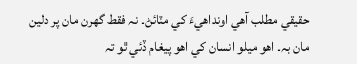حقيقي مطلب آهي اونداهيءَ کي مٽائڻ۔ نہ فقط گهرن مان پر دلين مان بہ۔ اهو ميلو انسان کي اهو پيغام ڏئي ٿو تہ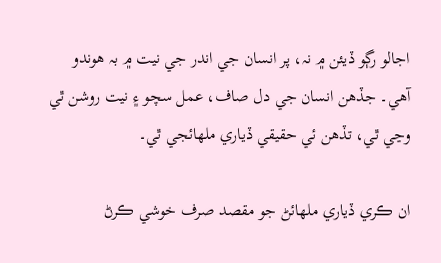اجالو رڳو ڏيئن ۾ نہ، پر انسان جي اندر جي نيت ۾ بہ هوندو آهي۔ جڏهن انسان جي دل صاف، عمل سچو ۽ نيت روشن ٿي وڃي ٿي، تڏهن ئي حقيقي ڏياري ملهائجي ٿي۔

ان ڪري ڏياري ملهائڻ جو مقصد صرف خوشي ڪرڻ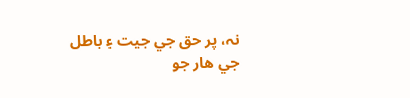نہ، پر حق جي جيت ۽ باطل جي هار جو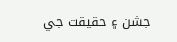جشن ۽ حقيقت جي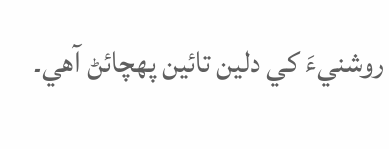روشنيءَ کي دلين تائين پهچائڻ آهي۔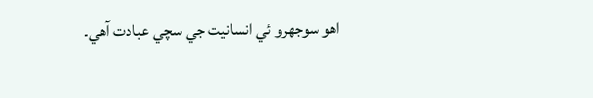اهو سوجهرو ئي انسانيت جي سچي عبادت آهي۔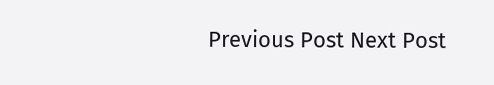Previous Post Next Post